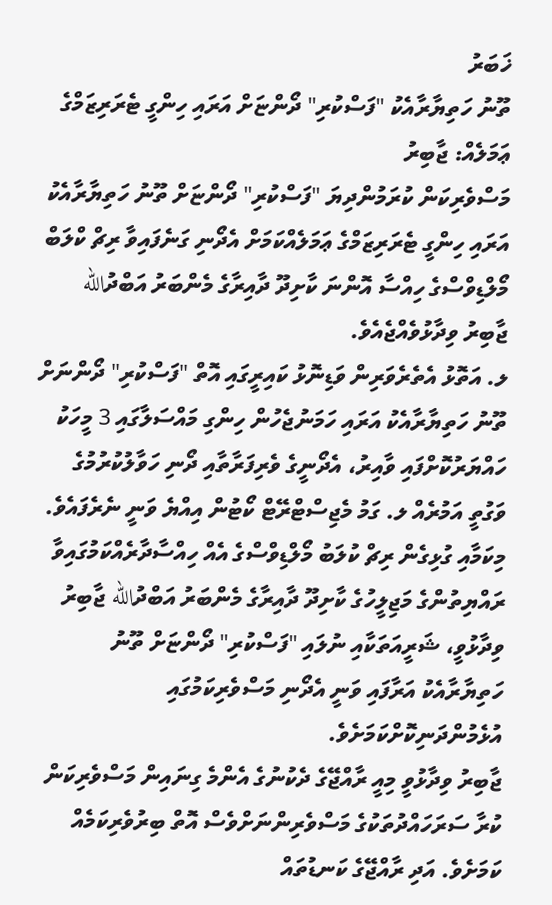ޚަބަރު
ތޫނު ހަތިޔާރާއެކު "ފަސްކުރި" ދޯންޏަށް އަރައި ހިންގީ ޓެރަރިޒަމްގެ ޢަމަލެއް: ޖާބިރު
މަސްވެރިކަން ކުރަމުންދިޔަ "ފަސްކުރި" ދޯންޏަށް ތޫނު ހަތިޔާރާއެކު އަރައި ހިންގީ ޓެރަރިޒަމްގެ ޢަމަލެއްކަމަށް އެދޯނި ގަނެފައިވާ ރިޗް ކްލަބް މޯލްޑިވްސްގެ ހިއްސާ އޮންނަ ކާށިދޫ ދާއިރާގެ މެންބަރު އަބްދުالله ޖާބިރު ވިދާޅުވެއްޖެއެވެ.
ލ. އަތޮޅު އެތެރެވަރިން ވަޑިނޮޅު ކައިރީގައި އޮތް "ފަސްކުރި" ދޯންނަށް ތޫނު ހަތިޔާރާއެކު އަރައި ހަމަނުޖެހުން ހިންގި މައްސަލާގައި 3 މީހަކު ހައްޔަރުކޮށްފައި ވާއިރު، އެދޯނީގެ ވެރިފަރާތާއި ދޯނި ހަވާލުކުރުމުގެ ވަގުތީ އަމުރެއް ލ. ގަމު މެޖިސްޓްރޭޓް ކޯޓުން އިއްޔެ ވަނީ ނެރެފައެވެ.
މިކަމާއި ގުޅިގެން ރިޗް ކުލަބު މޯލްޑިވްސްގެ އެއް ހިއްސާދާރެއްކަމުގައިވާ ރައްޔިތުންގެ މަޖިލީހުގެ ކާށިދޫ ދާއިރާގެ މެންބަރު އަބްދުالله ޖާބިރު ވިދާޅުވީ، ޝަރީއަތަކާއި ނުލައި "ފަސްކުރި" ދޯންޏަށް ތޫނު ހަތިޔާރާއެކު އަރާފައި ވަނީ އެދޯނި މަސްވެރިކަމުގައި އުޅެމުންދަނިކޮށްކަމަށެވެ.
ޖާބިރު ވިދާޅުވީ މިއީ ރާއްޖޭގެ ދެކުނުގެ އެންމެ ގިނައިން މަސްވެރިކަން ކުރާ ސަރަހައްދުތަކުގެ މަސްވެރިންނަށްވެސް އޮތް ބިރުވެރިކަމެއް ކަމަށެވެ. އަދި ރާއްޖޭގެ ކަނޑުތައް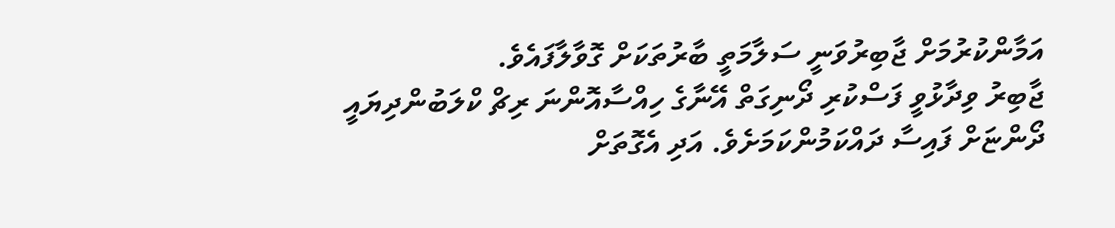އަމާންކުރުމަށް ޖާބިރުވަނީ ސަލާމަތީ ބާރުތަކަށް ގޮވާލާފައެވެ.
ޖާބިރު ވިދާޅުވީ ފަސްކުރި ދޯނިގަތް އޭނާގެ ހިއްސާއޮންނަ ރިޗް ކްލަބުންދިޔައީ ދޯންޏަށް ފައިސާ ދައްކަމުންކަމަށެވެ. އަދި އެގޮތަށް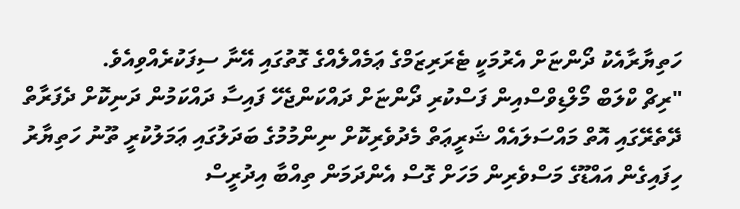ހަތިޔާރާއެކު ދޯންޏަށް އެރުމަކީ ޓެރަރިޒަމްގެ ޢަމެއްލެއްގެ ގޮތުގައި އޭނާ ސިފަކުރެއްވިއެވެ.
"ރިޗް ކްލަބް މޯލްޑިވްސްއިން ފަސްކުރި ދޯންޏަށް ދައްކަންޖެހޭ ފައިސާ ދައްކަމުން ދަނިކޮށް ދެފަރާތް ދޭތެރޭގައި އޮތް މައްސަލައެއް ޝަރީޢަތް މެދުވެރިކޮށް ނިންމުމުގެ ބަދަލުގައި ޢަމަލުކުރީ ތޫނު ހަތިޔާރު ހިފައިގެން އައްޑޫގެ މަސްވެރިން މަހަށް ގޮސް އެންދަމަން ތިއްބާ އިދުރީސް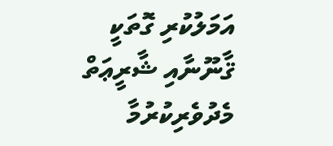އަމަލުކުރި ގޮތަކީ ޤާނޫނާއި ޝާރީޢަތް މެދުވެރިކުރުމާ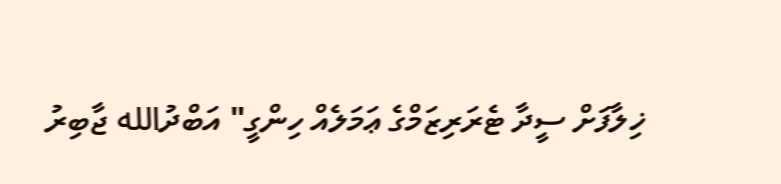ޚިލާފަށް ސީދާ ޓެރަރިޒަމްގެ ޢަމަލެއް ހިންގީ" އަބްދުالله ޖާބިރު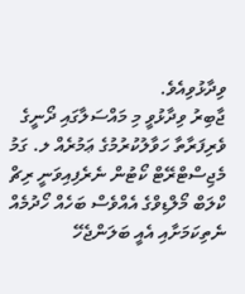ވިދާޅުވިއެވެ.
ޖާބިރު ވިދާޅުވީ މި މައްސަލާގައި ދޯނީގެ ވެރިފަރާތާ ހަވާލުކުރުމުގެ ޢަމުރެއް ލ. ގަމު މެޖިސްޓްރޭޓް ކޯޓުން ނެރެފިއިވަނީ ރިޗް ކްލަބް މޯލްޑިވްގެ އެއްވެސް ބަހެއް ހޯދުމެއް ނެތިކަމަށާއި އެއީ ބަލަންޖެހޭ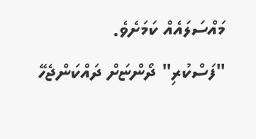މައްސަލައެއް ކަމަށެވެ.
"ފަސްކުރި" ދޯންޏަށް ދައްކަންޖެހޭ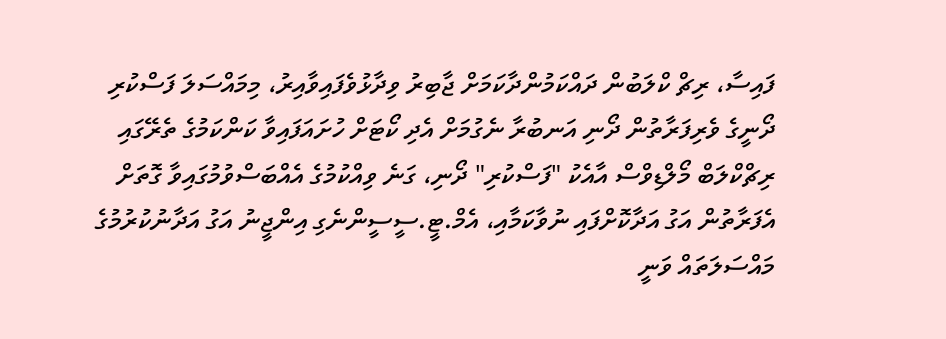ފައިސާ، ރިޗް ކްލަބުން ދައްކަމުންދާކަމަށް ޖާބިރު ވިދާޅުވެފައިވާއިރު، މިމައްސަލަ ފަސްކުރި ދޯނީގެ ވެރިފަރާތުން ދޯނި އަނބުރާ ނެގުމަށް އެދި ކޯޓަށް ހުށައަފައިވާ ކަންކަމުގެ ތެރޭގައި ރިޗްކްލަބް މޯލްޑިވްސް އާއެކު "ފަސްކުރި" ދޯނި، ގަނެ ވިއްކުމުގެ އެއްބަސްވުމުގައިވާ ގޮތަށް އެފަރާތުން އަގު އަދާކޮށްފައި ނުވާކަމާއި، އެމް.ޓީ.ސީސީންނެގި އިންޖީނު އަގު އަދާނުކުރުމުގެ މައްސަލަތައް ވަނީ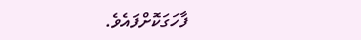ފާހަގަކޮށްފައެވެ.